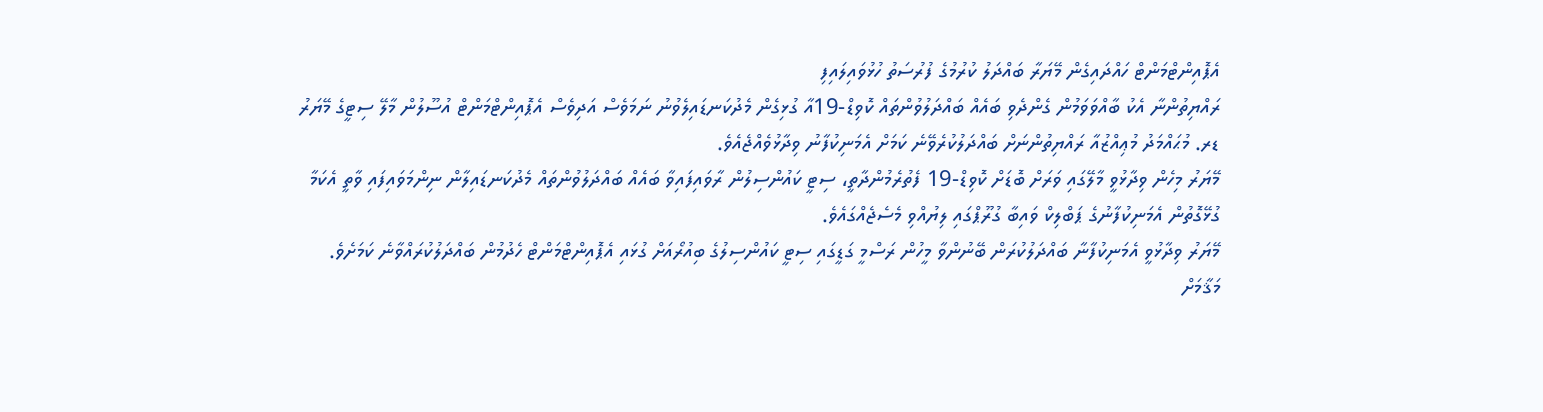އެޕޮއިންޓްމަންޓް ހައްދައިގެން މޭޔަރާ ބައްދަލު ކުރުމުގެ ފުރުސަތު ހުޅުވައިލައިފި
ރައްޔިތުންނާ އެކު ބާއްވަވަމުން ގެންދެވި ބައެއް ބައްދަލުވުންތައް ކޮވިޑް-19އާ ގުޅިގެން މެދުކަނޑައިލެވުނު ނަމަވެސް އަދިވެސް އެޕޮއިންޓްމަންޓް އުސޫލުން މާލޭ ސިޓީގެ މޭޔަރު ޑރ. މުޙައްމަދު މުޢިއްޒުއާ ރައްޔިތުންނަށް ބައްދަލުކުރެވޭނެ ކަމަށް އެމަނިކުފާނު ވިދާޅުވެއްޖެއެވެ.
މޭޔަރު މިހެން ވިދާޅުވީ މާލޭގައި ވަރަށް ބޮޑަށް ކޮވިޑް-19 ފެތުރެމުންދާތީ، ސިޓީ ކައުންސިލުން ރާވައިފައިވާ ބައެއް ބައްދަލުވުންތައް މެދުކަނޑައިލާން ނިންމަވައިފައި ވާތީ އެކަމާ ގުޅޭގޮތުން އެމަނިކުފާނުގެ ޕަބްލިކް ވައިބާ ގުރޫޕްގައި ލިޔުއްވި މެސެޖެއްގައެވެ.
މޭޔަރު ވިދާޅުވީ އެމަނިކުފާނާ ބައްދަލުކުރަން ބޭނުންވާ މީހުން ރަސްމީ ގަޑީގައި ސިޓީ ކައުންސިލުގެ ބިއުރޯއަށް ގުޅައި އެޕޮއިންޓްމަންޓް ހެދުމުން ބައްދަލުކުރައްވާނެ ކަމަށެވެ.
މަޤާމަށް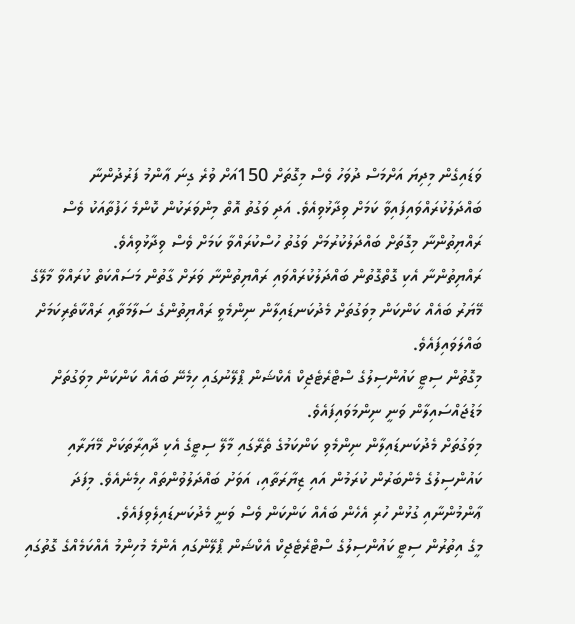ވަޑައިގެން މިދިޔަ އަށްމަސް ދުވަހު ވެސް މިގޮތަށް 150އަށް ވުރެ ގިނަ ޢާންމު ފަރުދުންނާ ބައްދަލުކުރައްވައިފައިވާ ކަމަށް ވިދާޅުވިއެވެ. އަދި ވަގުތު އޮތް މިންވަރަކުން ކޮންމެ ހަފުތާއަކު ވެސް ރައްޔިތުންނާ މިގޮތަށް ބައްދަލުކުރުމަށް ވަގުތު ހުސްކުރައްވާ ކަމަށް ވެސް ވިދާޅުވިއެވެ.
ރައްޔިތުންނާ އެކި ގޮތްގޮތުން ބައްދަލުކުރައްވައި ރައްޔިތުންނާ ވަރަށް ގާތުން މަސައްކަތް ކުރައްވާ މާލޭގެ މޭޔަރު ބައެއް ކަންކަން މިވަގުތަށް މެދުކަނޑައިލާން ނިންމެވީ ރައްޔިތުންގެ ސަލާމަތާއި ރައްކާތެރިކަމަށް ބައްލަވައިފައެވެ.
މިގޮތުން ސިޓީ ކައުންސިލުގެ ސްޓްރެޓެޖިކް އެކްޝަން ޕްލޭނުގައި ހިމެނޭ ބައެއް ކަންކަން މިވަގުތަށް މަޑުޖައްސައިލާން ވަނީ ނިންމަވައިފައެވެ.
މިވަގުތަށް މެދުކަނޑައިލާން ނިންމެވި ކަންކަމުގެ ތެރޭގައި މާލޭ ސިޓީގެ އެކި ދާއިރާތަކަށް މޭޔަރާއި ކައުންސިލުގެ މެންބަރުން ކުރަމުން އައި ޒިޔާރަތާއި، އަވަށު ބައްދަލުވުންތައް ހިމެނެއެވެ. މިފަދަ ޢާންމުންނާއި ގުޅުން ހުރި އެހެން ބައެއް ކަންކަން ވެސް ވަނީ މެދުކަނޑައިލެވިފައެވެ.
މީގެ އިތުރުން ސިޓީ ކައުންސިލުގެ ސްޓްރެޓެޖިކް އެކްޝަން ޕްލޭންގައި އެންމެ މުހިންމު އެއްކަމެއްގެ ގޮތުގައި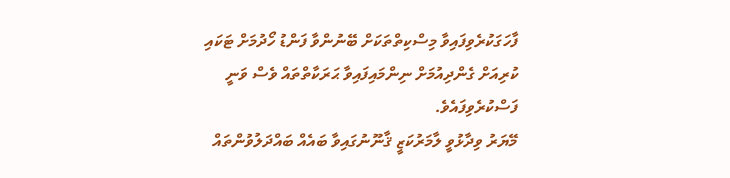ފާހަގަކުރެވިފައިވާ މިސްކިތްތަކަށް ބޭނުންވާ ފަންޑު ހޯދުމަށް ޓަކައި ކުރިއަށް ގެންދިއުމަށް ނިންމައިފައިވާ ޙަރަކާތްތައް ވެސް ވަނީ ފަސްކުރެވިފައެވެ.
މޭޔަރު ވިދާޅުވީ ލާމަރުކަޒީ ޤާނޫނުގައިވާ ބައެއް ބައްދަލުވުންތައް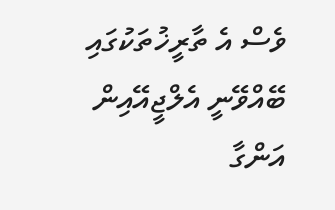ވެސް އެ ތާރީޚުތަކުގައި ބޭއްވޭނީ އެލްޖީއޭއިން އަންގާ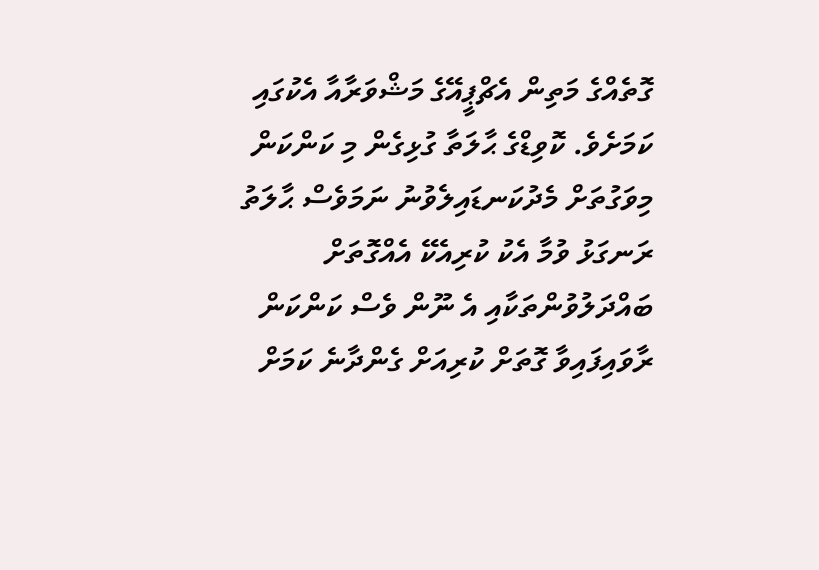ގޮތެއްގެ މަތިން އެޗްޕީއޭގެ މަޝްވަރާއާ އެކުގައި ކަމަށެވެ. ކޮވިޑްގެ ޙާލަތާ ގުޅިގެން މި ކަންކަން މިވަގުތަށް މެދުކަނޑައިލެވުނު ނަމަވެސް ޙާލަތު ރަނގަޅު ވުމާ އެކު ކުރިއެކޭ އެއްގޮތަށް ބައްދަލުވުންތަކާއި އެ ނޫން ވެސް ކަންކަން ރާވައިފައިވާ ގޮތަށް ކުރިއަށް ގެންދާނެ ކަމަށް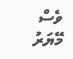ވެސް މޭޔަރު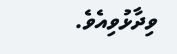ވިދާޅުވިއެވެ.